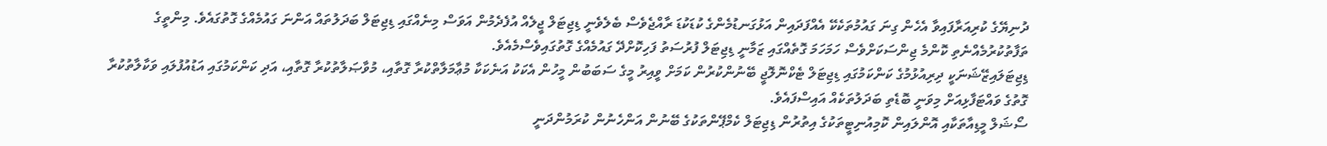ދުނިޔޭގެ ކުރިއަރާފައިވާ އެހެން ގިނަ ގައުމުތަކެކޭ އެއްފަދައިން އަޅުގަނޑުމެންގެ ކުޑަކުޑަ ރާއްޖެވެސް ބެލެވެނީ ޑިޖިޓަލް ޖީލެއް އުފެދެމުން އަވަސް މިނެއްގައި ޑިޖިޓަލް ބަދަލުތައް އަންނަ ގައުމެއްގެ ގޮތުގައެވެ. މިންތީގެ ތަފާތުކުރުމެއްނެތި ކޮންމެ ޖިންސަކަށްވެސް ހަމަހަމަ ގޮތެއްގައި ޒަމާނީ ޑިޖިޓަލް ފުރުސަތު ފަހިކޮށްދޭ ގައުމެއްގެ ގޮތުގައިވެސްމެއެވެ.
ޑިޖިޓަލައިޒޭޝަނަކީ ދިރިއުޅުމުގެ ކަންކަމުގައި ޑިޖިޓަލް ޓެކްނޮލޮޖީ ބޭނުންކުރުން ކަމަށް ވީއިރު މީގެ ސަބަބުން މީހުން އެކަކު އަނެކަކާ މުޢާމަލާތްކުރާ ގޮތާއި، މުވާޞަލާތުކުރާ ގޮތާއި، އަދި ކަންކަމުގައި އަޑުއުފުލައި ވަކާލާތުކުރާ ގޮތުގެ ވައްޓަފާޅިއަށް މިވަނީ ބޮޑެތި ބަދަލުތަކެއް އައިސްފައެވެ.
ސޯޝަލް މީޑިއާތަކާއި އޮންލައިން ކޮމިއުނިޓީތަކުގެ އިތުރުން ޑިޖިޓަލް ކެމްޕޭންތަކުގެ ބޭނުން އަންހެނުން ކުރަމުންދަނީ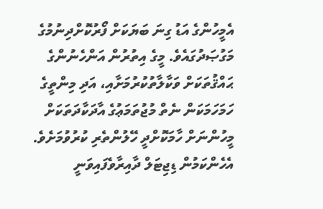އެމީހުންގެ އަޑު ގިނަ ބަޔަކަށް ފޯރުކޮށްދިނުމުގެ މަގުޞަދުގައެވެ. މީގެ އިތުރުން އަންހެނުންގެ ޙައްޤުތަކަށް ވަކާލާތުކުރުމަށާއި، އަދި މިންތީގެ ހަމަހަމަކަން ނެތް މުޖުތަމަޢުގެ އާދަކާދަތަކަށް މީހުންނަށް ހާމަކޮށްދީ ހޭލުންތެރި ކުރުވުމަށެވެ. އެހެންކަމުން ޑިޖިޓަލް ދާއިރާވެފައިވަނީ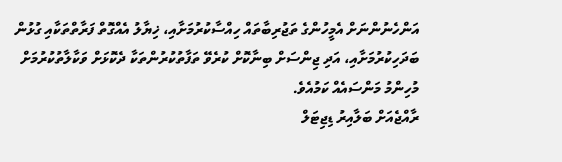އަންހެނުންނަށް އެމީހުންގެ ތަޖުރިބާތައް ހިއްސާކުރުމަށާއި، ޚިޔާލު އެއްގޮތް ފަރާތްތަކާއި ގުޅުން ބަދަހިކުރުމަށާއި، އަދި ޖިންސަށް ބިނާކޮށް ކުރެވޭ ތަފާތުކުރުންތަކާ ދެކޮޅަށް ވަކާލާތުކުރުމަށް މުހިންމު މަންސައެއް ކަމުއެވެ.
ރާއްޖެއަށް ބަލާއިރު ޑިޖިޓަލް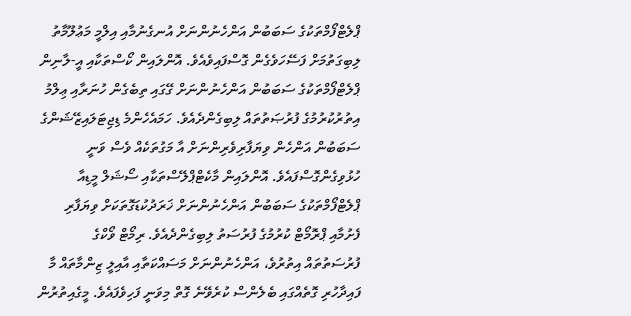ޕްލެޓްފޯމްތަކުގެ ސަބަބުން އަންހެނުންނަށް އުނގެނުމާއި އިލްމީ މަޢުލޫމާތު ލިބިގަތުމަށް ފަސޭހަވެގެން ގޮސްފައިވެއެވެ. އޮންލައިން ކޯސްތަކާއި އީ-ލާނިން ޕްލެޓްފޯމްތަކުގެ ސަބަބުން އަންހެނުންނަށް ގޭގައި ތިބެގެން ހުނަރާއި ޢިލްމު އިތުރުކުރުމުގެ ފުރުޞަތުތައް ލިބިގެންދެއެވެ. ހަމައެހެންމެ ޑިޖިޓަލައިޒޭޝަންގެ ސަބަބުން އަންހެން ވިޔަފާރިވެރިންނަށް އާ މަގުތަކެއް ވެސް ވަނީ ހުޅުވިގެންގޮސްފައެވެ. އޮންލައިން މާކެޓްޕްލޭސްތަކާއި ސޯޝަލް މީޑިއާ ޕްލެޓްފޯމްތަކުގެ ސަބަބުން އަންހެނުންނަށް ޚަރަދުކުޑަގޮތަކަށް ވިޔަފާރި ފެށުމާއި ޕްރޮމޯޓް ކުރުމުގެ ފުރުސަތު ލިބިގެންދެއެވެ. ރިމޯޓް ވޯކްގެ ފުރުސަތުތައް އިތުރުވެ، އަންހެނުންނަށް މަސައްކަތާއި އާއިލީ ޒިންމާތައް މާ ފައިދާހުރި ގޮތެއްގައި ބެލެންސް ކުރެވޭނެ ގޮތް މިވަނީ ފަހިވެފައެވެ. މީގެއިތުރުން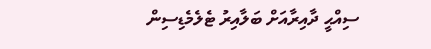ސިއްޙީ ދާއިރާއަށް ބަލާއިރު ޓެލެމެޑިސިން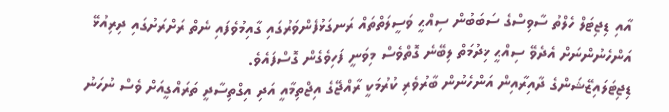އާއި ޑިޖިޓަލް ހެލްތު ސާވިސްގެ ސަބަބުން ސިއްޙީ ވަސީލަތްތައް ރަނގަޅުފެންވަރުގައި ގާއިމުވެފައި ނެތް ރަށްރަށުގައި ދިރިއުޅޭ އަންހެނުންނަށް އެދެވޭ ސިއްޙީ ޚިދުމަތް ލިބޭނެ ގޮތްވެސް މިވަނީ ފަހިވެގެން ގޮސްފައެވެ.
ޑިޖިޓަލައިޒޭޝަންގެ ދާއިރާއިން އަންހެނުން ބާރުވެރި ކުރުމަކީ ރާއްޖޭގެ އިޖްތިމާއީ އަދި އިގްތިސާދީ ތަރައްގީއަށް ވެސް ނުހަނު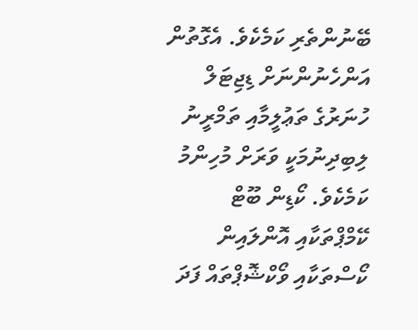ބޭނުންތެރި ކަމެކެވެ. އެގޮތުން އަންހެނުންނަށް ޑިޖިޓަލް ހުނަރުގެ ތަޢުލީމާއި ތަމްރީނު ލިބިދިނުމަކީ ވަރަށް މުހިންމު ކަމެކެވެ. ކޯޑިން ބޫޓް ކޭމްޕްތަކާއި އޮންލައިން ކޯސްތަކާއި ވޯކްޝޮޕްތައް ފަދަ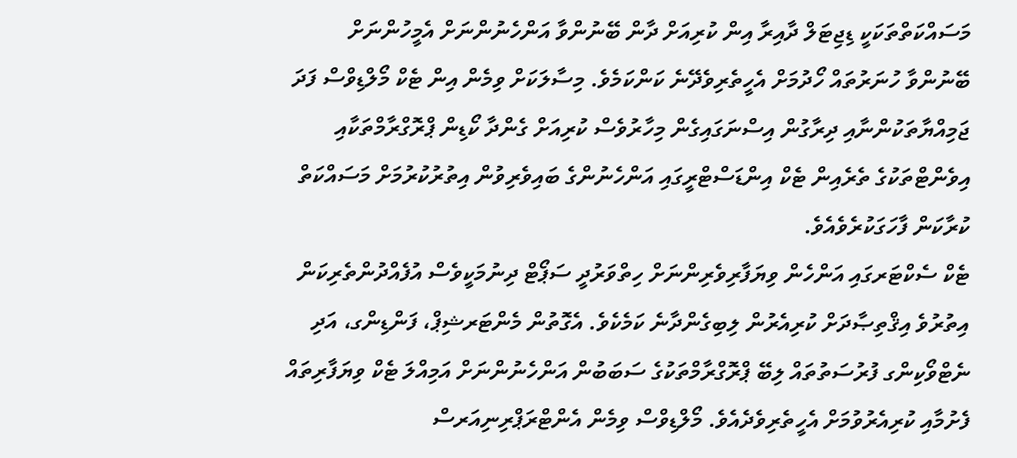މަސައްކަތްތަކަކީ ޑިޖިޓަލް ދާއިރާ އިން ކުރިއަށް ދާން ބޭނުންވާ އަންހެނުންނަށް އެމީހުންނަށް ބޭނުންވާ ހުނަރުތައް ހޯދުމަށް އެހީތެރިވެދޭނެ ކަންކަމެވެ. މިސާލަކަށް ވިމެން އިން ޓެކް މޯލްޑިވްސް ފަދަ ޖަމިއްޔާތަކުންނާއި ދިރާގުން އިސްނަގައިގެން މިހާރުވެސް ކުރިއަށް ގެންދާ ކޯޑިން ޕްރޮގްރާމްތަކާއި އިވެންޓްތަކުގެ ތެރެއިން ޓެކް އިންޑަސްޓްރީގައި އަންހެނުންގެ ބައިވެރިވުން އިތުރުކުރުމަށް މަސައްކަތް ކުރާކަން ފާހަގަކުރެވެއެވެ.
ޓެކް ސެކްޓަރގައި އަންހެން ވިޔަފާރިވެރިންނަށް ހިތްވަރުދީ ސަޕޯޓް ދިނުމަކީވެސް އުފެއްދުންތެރިކަން އިތުރުވެ އިޤްތިޞާދަށް ކުރިއެރުން ލިބިގެންދާނެ ކަމެކެވެ. އެގޮތުން މެންޓަރޝިޕް، ފަންޑިންގ، އަދި ނެޓްވޯކިންގ ފުރުސަތުތައް ލިބޭ ޕްރޮގްރާމްތަކުގެ ސަބަބުން އަންހެނުންނަށް އަމިއްލަ ޓެކް ވިޔަފާރިތައް ފެށުމާއި ކުރިއެރުވުމަށް އެހީތެރިވެދެއެވެ. މޯލްޑިވްސް ވިމެން އެންޓްރަޕްރިނިއަރސް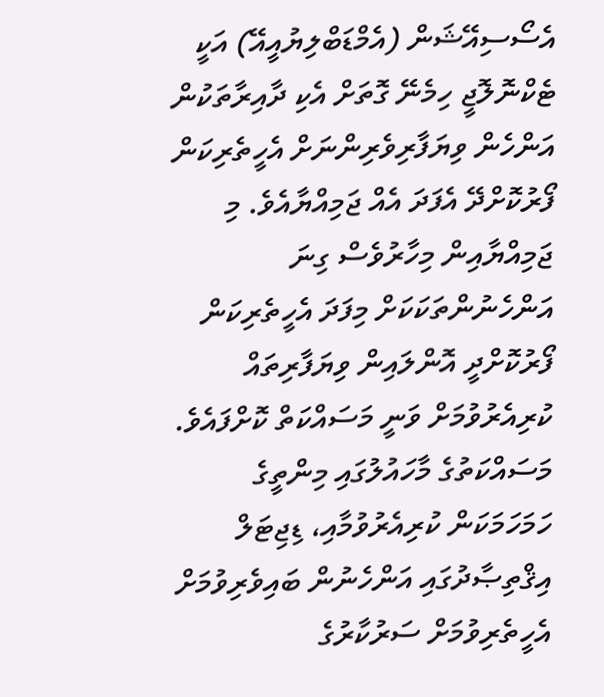އެސޯސިއޭޝަން (އެމްޑަބްލިޔުއީއޭ) އަކީ ޓެކްނޮލޮޖީ ހިމެނޭ ގޮތަށް އެކި ދާއިރާތަކުން އަންހެން ވިޔަފާރިވެރިންނަށް އެހީތެރިކަން ފޯރުކޮށްދޭ އެފަދަ އެއް ޖަމިއްޔާއެވެ. މި ޖަމިއްޔާއިން މިހާރުވެސް ގިނަ އަންހެނުންތަކަކަށް މިފަދަ އެހީތެރިކަން ފޯރުކޮށްދީ އޮންލައިން ވިޔަފާރިތައް ކުރިއެރުވުމަށް ވަނީ މަސައްކަތް ކޮށްފައެވެ.
މަސައްކަތުގެ މާހައުލުގައި މިންތީގެ ހަމަހަމަކަން ކުރިއެރުވުމާއި، ޑިޖިޓަލް އިޤްތިޞާދުގައި އަންހެނުން ބައިވެރިވުމަށް އެހީތެރިވުމަށް ސަރުކާރުގެ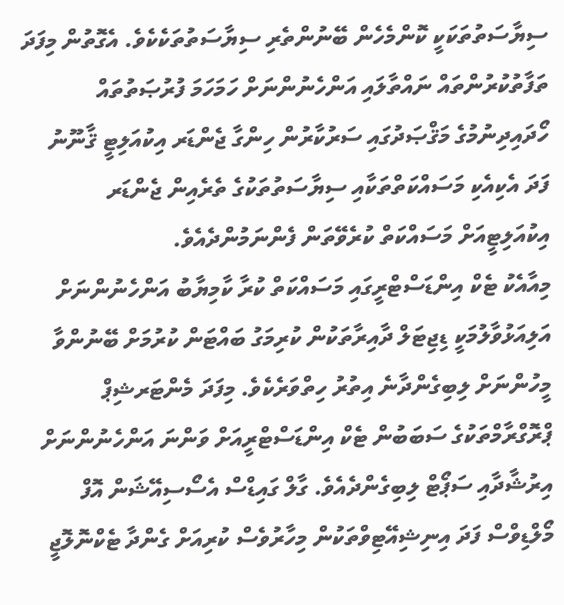ސިޔާސަތުތަކަކީ ކޮންމެހެން ބޭނުންތެރި ސިޔާސަތުތަކެކެވެ. އެގޮތުން މިފަދަ ތަފާތުކުރުންތައް ނައްތާލައި އަންހެނުންނަށް ހަމަހަމަ ފުރުޞަތުތައް ހޯދައިދިނުމުގެ މަޤްޞަދުގައި ސަރުކާރުން ހިންގާ ޖެންޑަރ އިކުއަލިޓީ ޤާނޫނު ފަދަ އެކިއެކި މަސައްކަތްތަކާއި ސިޔާސަތުތަކުގެ ތެރެއިން ޖެންޑަރ އިކުއަލިޓީއަށް މަސައްކަތް ކުރެވޭތަން ފެންނަމުންދެއެވެ.
މިއާއެކު ޓެކް އިންޑަސްޓްރީގައި މަސައްކަތް ކުރާ ކާމިޔާބު އަންހެނުންނަށް އަލިއަޅުވާލުމަކީ ޑިޖިޓަލް ދާއިރާތަކުން ކުރިމަގު ބައްޓަން ކުރުމަށް ބޭނުންވާ މީހުންނަށް ލިބިގެންދާނެ އިތުރު ހިތްވަރެކެވެ. މިފަދަ މެންޓަރޝިޕް ޕްރޮގްރާމްތަކުގެ ސަބަބުން ޓެކް އިންޑަސްޓްރީއަށް ވަންނަ އަންހެނުންނަށް އިރުޝާދާއި ސަޕޯޓް ލިބިގެންދެއެވެ. ގާލް ގައިޑްސް އެސޯސިއޭޝަން އޮފް މޯލްޑިވްސް ފަދަ އިނިޝިއޭޓިވްތަކުން މިހާރުވެސް ކުރިއަށް ގެންދާ ޓެކްނޮލޮޖީ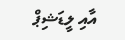އާއި ލީޑަޝިޕް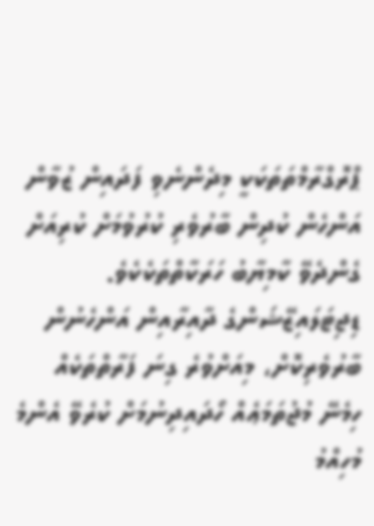ޕްރޮގްރާމްތަތަކަކީ މިދެންނެވި ފަދައިން ޒުވާން އަންހެން ކުދިން ބާރުވެރި ކުރުވުމަށް ކުރިއަށް ގެންދެވޭ ކާމިޔާބު ހަރަކާތްތަކެކެވެ.
ޑިޖިޓަލައިޒޭޝަންގެ ދާއިރާއިން އަންހެނުން ބާރުވެރިކޮށް، މިއަށްވުރެ ގިނަ ފަރާތްތަކެއް ހިމެނޭ މުޖުތަމަޢެއް ހޯދައިދިނުމަށް ކުރެވޭ އެންމެ މުހިއްމު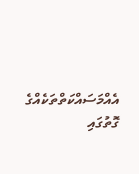އެއްމަސައްކަތްތަކެއްގެ ގޮތުގައި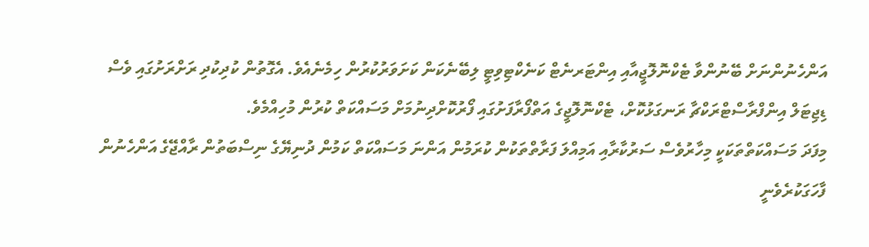އަންހެނުންނަށް ބޭނުންވާ ޓެކްނޮލޮޖީއާއި އިންޓަރނެޓް ކަނެކްޓިވިޓީ ލިބޭނެކަން ކަށަވަރުކުރުން ހިމެނެއެވެ. އެގޮތުން ކުދިކުދި ރަށްރަށުގައި ވެސް ޑިޖިޓަލް އިންފްރާސްޓްރަކްޗާ ރަނގަޅުކޮށް، ޓެކްނޮލޮޖީގެ އަތްފޯރާފަށުގައި ފޯރުކޮށްދިނުމަށް މަސައްކަތް ކުރުން މުހިއްމެވެ.
މިފަދަ މަސައްކަތްތަކަކީ މިހާރުވެސް ސަރުކާރާއި އަމިއްލަ ފަރާތްތަކުން ކުރަމުން އަންނަ މަސައްކަތް ކަމުން ދުނިޔޭގެ ނިސްބަތުން ރާއްޖޭގެ އަންހެނުން ފާހަގަކުރެވެނީ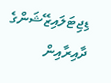ޑިޖިޓަލައިޒޭޝަންގެ ދާއިރާއިން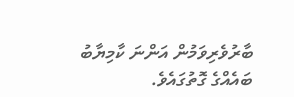ބާރުވެރިވަމުން އަންނަ ކާމިޔާބު ބައެއްގެ ގޮތުގައެވެ.